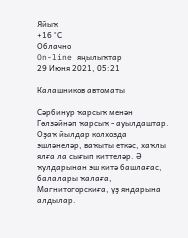Яйыҡ
+16 °С
Облачно
On-line яңылыҡтар
29 Июня 2021, 05:21

Калашников автоматы

Сәрбинур ҡарсыҡ менән Гөлзәйнәп ҡарсыҡ - ауылдаштар. Оҙаҡ йылдар колхозда эшләнеләр, ваҡыты еткәс, хаҡлы ялға ла сығып киттеләр. Ә ҡулдарынан эш китә башлағас, балалары ҡалаға, Магнитогорскиға, үҙ яндарына алдылар.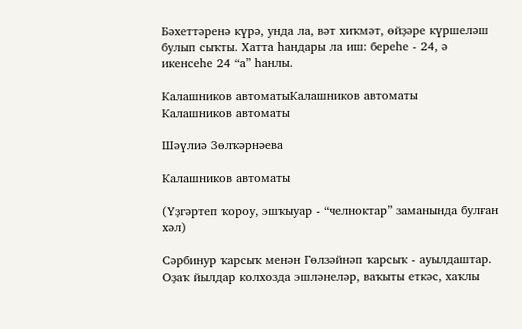Бәхеттәренә күрә, унда ла, вәт хиҡмәт, өйҙәре күршеләш булып сыҡты. Хатта һандары ла иш: береһе - 24, ә икенсеһе 24 “а” һанлы.

Калашников автоматыКалашников автоматы
Калашников автоматы

Шәүлиә Зөлҡәрнәева

Калашников автоматы

(Үҙгәртеп ҡороу, эшҡыуар - “челноктар” заманында булған хәл)

Сәрбинур ҡарсыҡ менән Гөлзәйнәп ҡарсыҡ - ауылдаштар. Оҙаҡ йылдар колхозда эшләнеләр, ваҡыты еткәс, хаҡлы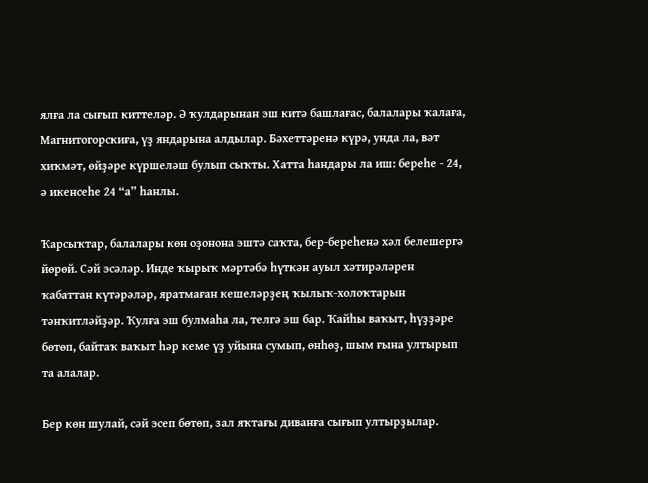ялға ла сығып киттеләр. Ә ҡулдарынан эш китә башлағас, балалары ҡалаға, Магнитогорскиға, үҙ яндарына алдылар. Бәхеттәренә күрә, унда ла, вәт хиҡмәт, өйҙәре күршеләш булып сыҡты. Хатта һандары ла иш: береһе - 24, ә икенсеһе 24 “а” һанлы.

Ҡарсыҡтар, балалары көн оҙонона эштә саҡта, бер-береһенә хәл белешергә йөрөй. Сәй эсәләр. Инде ҡырыҡ мәртәбә һүткән ауыл хәтирәләрен ҡабаттан күтәрәләр, яратмаған кешеләрҙең ҡылыҡ-холоҡтарын тәнҡитләйҙәр. Ҡулға эш булмаһа ла, телгә эш бар. Ҡайһы ваҡыт, һүҙҙәре бөтөп, байтаҡ ваҡыт һәр кеме үҙ уйына сумып, өнһөҙ, шым ғына ултырып та алалар.

Бер көн шулай, сәй эсеп бөтөп, зал яҡтағы диванға сығып ултырҙылар.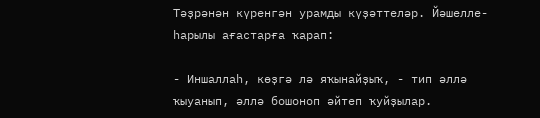Тәҙрәнән күренгән урамды күҙәттеләр. Йәшелле-һарылы ағастарға ҡарап:

- Иншаллаһ, көҙгә лә яҡынайҙыҡ, - тип әллә ҡыуанып, әллә бошоноп әйтеп ҡуйҙылар.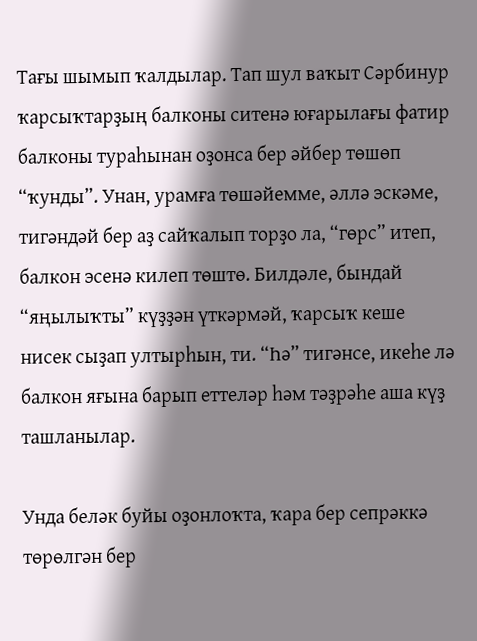Тағы шымып ҡалдылар. Тап шул ваҡыт Сәрбинур ҡарсыҡтарҙың балконы ситенә юғарылағы фатир балконы тураһынан оҙонса бер әйбер төшөп “ҡунды”. Унан, урамға төшәйемме, әллә эскәме, тигәндәй бер аҙ сайҡалып торҙо ла, “гөрс” итеп, балкон эсенә килеп төштө. Билдәле, бындай “яңылыҡты” күҙҙән үткәрмәй, ҡарсыҡ кеше нисек сыҙап ултырһын, ти. “Һә” тигәнсе, икеһе лә балкон яғына барып еттеләр һәм тәҙрәһе аша күҙ ташланылар.

Унда беләк буйы оҙонлоҡта, ҡара бер сепрәккә төрөлгән бер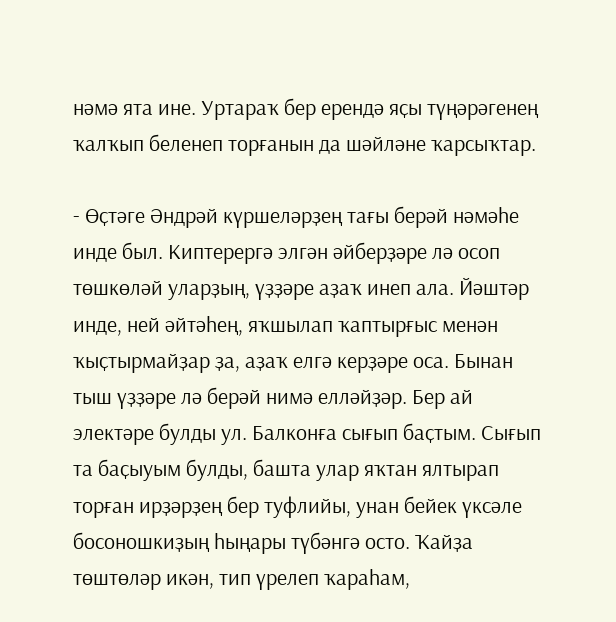нәмә ята ине. Уртараҡ бер ерендә яҫы түңәрәгенең ҡалҡып беленеп торғанын да шәйләне ҡарсыҡтар.

- Өҫтәге Әндрәй күршеләрҙең тағы берәй нәмәһе инде был. Киптерергә элгән әйберҙәре лә осоп төшкөләй уларҙың, үҙҙәре аҙаҡ инеп ала. Йәштәр инде, ней әйтәһең, яҡшылап ҡаптырғыс менән ҡыҫтырмайҙар ҙа, аҙаҡ елгә керҙәре оса. Бынан тыш үҙҙәре лә берәй нимә елләйҙәр. Бер ай электәре булды ул. Балконға сығып баҫтым. Сығып та баҫыуым булды, башта улар яҡтан ялтырап торған ирҙәрҙең бер туфлийы, унан бейек үксәле босоношкиҙың һыңары түбәнгә осто. Ҡайҙа төштөләр икән, тип үрелеп ҡараһам,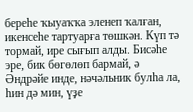береһе ҡыуаҡҡа эленеп ҡалған, икенсеһе тартуарға төшкән. Күп тә тормай, ире сығып алды. Бисәһе эре, бик бөгөлөп бармай, ә Әндрәйе инде, нәчәльник булһа ла, һин дә мин, үҙе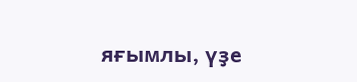яғымлы, үҙе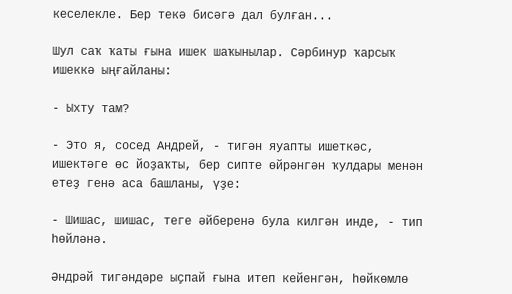кеселекле. Бер текә бисәгә дал булған...

Шул саҡ ҡаты ғына ишек шаҡынылар. Сәрбинур ҡарсыҡ ишеккә ыңғайланы:

- Ыхту там?

- Это я, сосед Андрей, - тигән яуапты ишеткәс, ишектәге өс йоҙаҡты, бер сипте өйрәнгән ҡулдары менән етеҙ генә аса башланы, үҙе:

- Шишас, шишас, теге әйберенә була килгән инде, - тип һөйләнә.

Әндрәй тигәндәре ыҫпай ғына итеп кейенгән, һөйкөмлө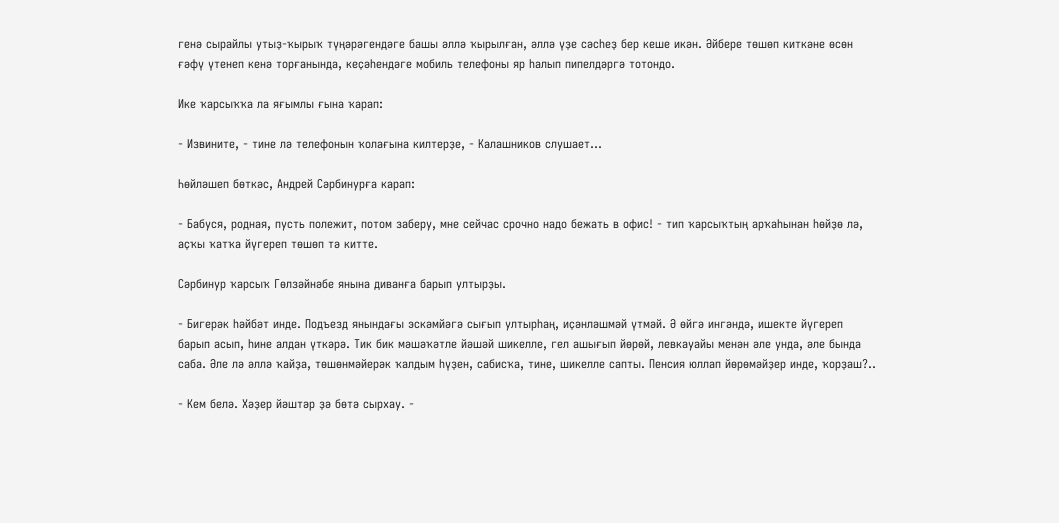генә сырайлы утыҙ-ҡырыҡ түңәрәгендәге башы әллә ҡырылған, әллә үҙе сәсһеҙ бер кеше икән. Әйбере төшөп киткәне өсөн ғәфү үтенеп кенә торғанында, кеҫәһендәге мобиль телефоны яр һалып пипелдәргә тотондо.

Ике ҡарсыҡҡа ла яғымлы ғына ҡарап:

- Извините, - тине лә телефонын ҡолағына килтерҙе, - Калашников слушает...

Һөйләшеп бөткәс, Андрей Сәрбинурға карап:

- Бабуся, родная, пусть полежит, потом заберу, мне сейчас срочно надо бежать в офис! - тип ҡарсыҡтың арҡаһынан һөйҙө лә, аҫҡы ҡатҡа йүгереп төшөп тә китте.

Сәрбинур ҡарсыҡ Гөлзәйнәбе янына диванға барып ултырҙы.

- Бигерәк һәйбәт инде. Подъезд янындағы эскәмйәгә сығып ултырһаң, иҫәнләшмәй үтмәй. Ә өйгә ингәндә, ишекте йүгереп барып асып, һине алдан үткәрә. Тик бик мәшәҡәтле йәшәй шикелле, гел ашығып йөрөй, левкауайы менән әле унда, әле бында саба. Әле лә әллә ҡайҙа, төшөнмәйерәк ҡалдым һүҙен, сабисҡа, тине, шикелле сапты. Пенсия юллап йөрөмәйҙер инде, ҡорҙаш?..

- Кем белә. Хәҙер йәштәр ҙә бөтә сырхау. -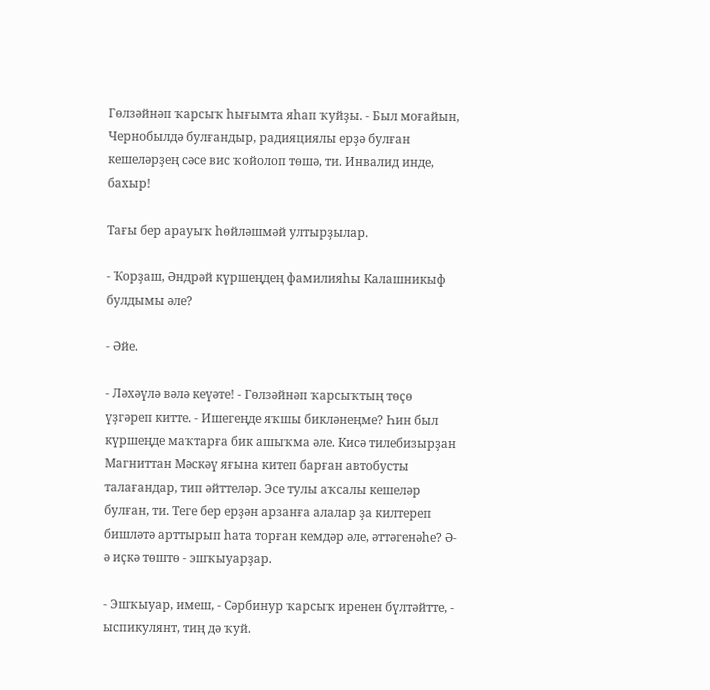Гөлзәйнәп ҡарсыҡ һығымта яһап ҡуйҙы. - Был моғайын, Чернобылдә булғандыр, радияциялы ерҙә булған кешеләрҙең сәсе вис ҡойолоп төшә, ти. Инвалид инде, бахыр!

Тағы бер арауыҡ һөйләшмәй ултырҙылар.

- Ҡорҙаш, Әндрәй күршеңдең фамилияһы Калашникыф булдымы әле?

- Әйе.

- Ләхәүлә вәлә кеүәте! - Гөлзәйнәп ҡарсыҡтың төҫө үҙгәреп китте. - Ишегеңде яҡшы бикләнеңме? Һин был күршеңде маҡтарға бик ашыҡма әле. Кисә тилебизырҙан Магниттан Мәскәү яғына китеп барған автобусты талағандар, тип әйттеләр. Эсе тулы аҡсалы кешеләр булған, ти. Теге бер ерҙән арзанға алалар ҙа килтереп бишләтә арттырып һата торған кемдәр әле, әттәгенәһе? Ә-ә иҫкә төштө - эшҡыуарҙар.

- Эшҡыуар, имеш, - Сәрбинур ҡарсыҡ иренен бүлтәйтте, - ыспикулянт, тиң дә ҡуй.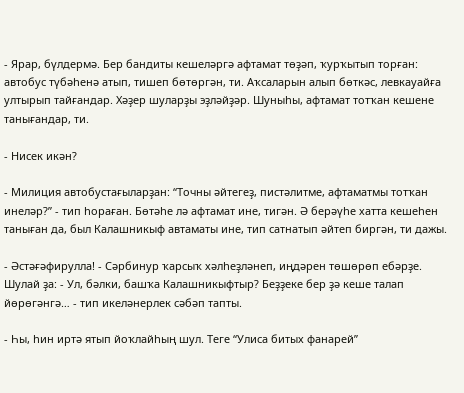- Ярар, бүлдермә. Бер бандиты кешеләргә афтамат төҙәп, ҡурҡытып торған: автобус түбәһенә атып, тишеп бөтөргән, ти. Аҡсаларын алып бөткәс, левкауайға ултырып тайғандар. Хәҙер шуларҙы эҙләйҙәр. Шуныһы, афтамат тотҡан кешене танығандар, ти.

- Нисек икән?

- Милиция автобустағыларҙан: “Точны әйтегеҙ, пистәлитме, афтаматмы тотҡан инеләр?” - тип һораған. Бөтәһе лә афтамат ине, тигән. Ә берәүһе хатта кешеһен таныған да, был Калашникыф автаматы ине, тип сатнатып әйтеп биргән, ти дажы.

- Әстәғәфирулла! - Сәрбинур ҡарсыҡ хәлһеҙләнеп, иңдәрен төшөрөп ебәрҙе. Шулай ҙа: - Ул, бәлки, башҡа Калашникыфтыр? Беҙҙеке бер ҙә кеше талап йөрөгәнгә… - тип икеләнерлек сәбәп тапты.

- Һы, һин иртә ятып йоҡлайһың шул. Теге “Улиса битых фанарей”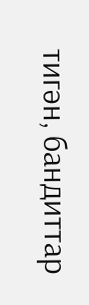тигән, бандиттар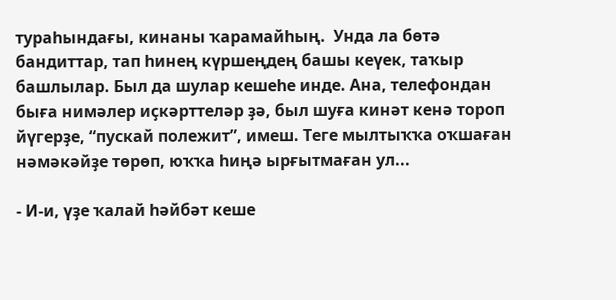тураһындағы, кинаны ҡарамайһың.  Унда ла бөтә бандиттар, тап һинең күршеңдең башы кеүек, таҡыр башлылар. Был да шулар кешеһе инде. Ана, телефондан быға нимәлер иҫкәрттеләр ҙә, был шуға кинәт кенә тороп йүгерҙе, “пускай полежит”, имеш. Теге мылтыҡҡа оҡшаған нәмәкәйҙе төрөп, юҡҡа һиңә ырғытмаған ул...

- И-и, үҙе ҡалай һәйбәт кеше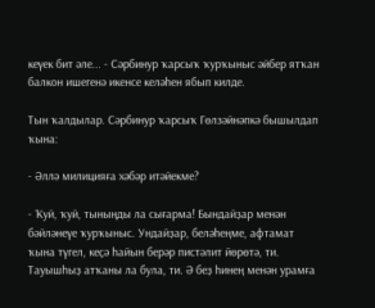кеүек бит әле... - Сәрбинур ҡарсыҡ ҡурҡыныс әйбер ятҡан балкон ишегенә икенсе келәһен ябып килде.

Тын ҡалдылар. Сәрбинур ҡарсыҡ Гөлзәйнәпкә бышылдап ҡына:

- Әллә милицияға хәбәр итәйекме?

- Ҡуй, ҡуй, тыныңды ла сығарма! Бындайҙар менән бәйләнеүе ҡурҡыныс. Ундайҙар, беләһеңме, афтамат ҡына түгел, кеҫә һайын берәр пистәлит йөрөтә, ти. Тауышһыҙ атҡаны ла була, ти. Ә беҙ һинең менән урамға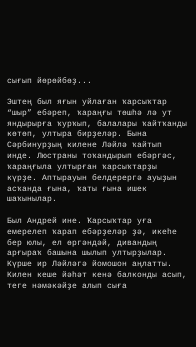сығып йөрөйбөҙ...

Эштең был яғын уйлаған ҡарсыҡтар “шыр” ебәреп, ҡараңғы төшһә лә ут яндырырға ҡурҡып, балалары ҡайтҡанды көтөп, ултыра бирҙеләр. Бына Сәрбинурҙың килене Ләйлә ҡайтып инде. Люстраны тоҡандырып ебәргәс, ҡараңғыла ултырған ҡарсыҡтарҙы күрҙе. Аптырауын белдерергә ауыҙын асҡанда ғына, ҡаты ғына ишек шаҡынылар.

Был Андрей ине. Ҡарсыҡтар уға емерелеп ҡарап ебәрҙеләр ҙә, икеһе бер юлы, ел өргәндәй, дивандың арғыраҡ башына шылып ултырҙылар. Күрше ир Ләйләгә йомошон аңлатты. Килен кеше йәһәт кенә балконды асып, теге нәмәкәйҙе алып сыға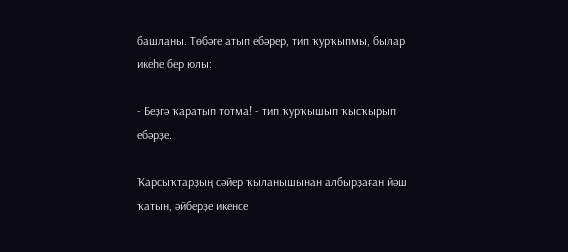башланы. Төбәге атып ебәрер, тип ҡурҡыпмы, былар икеһе бер юлы:

- Беҙгә ҡаратып тотма! - тип ҡурҡышып ҡысҡырып ебәрҙе.

Ҡарсыҡтарҙың сәйер ҡыланышынан албырҙаған йәш ҡатын, әйберҙе икенсе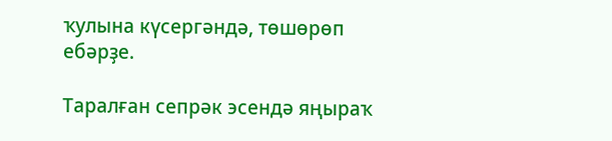ҡулына күсергәндә, төшөрөп ебәрҙе.

Таралған сепрәк эсендә яңыраҡ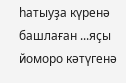һатыуҙа күренә башлаған ...яҫы йоморо кәтүгенә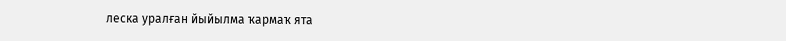леска уралған йыйылма ҡармаҡ ята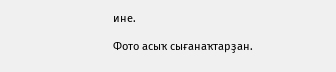ине.

Фото асыҡ сығанаҡтарҙан.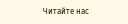Читайте нас